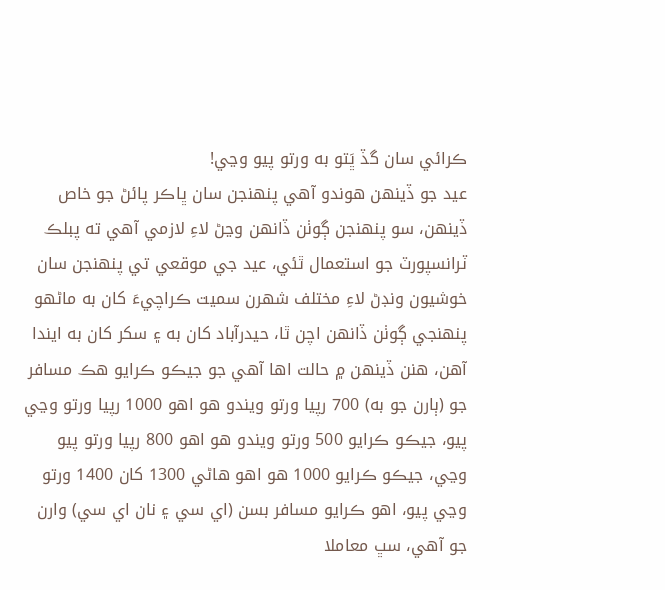ڪرائي سان گڏ ڀَتو به ورتو پيو وڃي!
عيد جو ڏينهن هوندو آهي پنهنجن سان ڀاڪر پائڻ جو خاص ڏينهن، سو پنهنجن ڳوٺن ڏانهن وڃڻ لاءِ لازمي آهي ته پبلڪ ٽرانسپورٽ جو استعمال ٿئي، عيد جي موقعي تي پنهنجن سان خوشيون ونڊڻ لاءِ مختلف شهرن سميت ڪراچيءَ کان به ماڻهو پنهنجي ڳوٺن ڏانهن اچن ٿا، حيدرآباد کان به ۽ سکر کان به ايندا آهن، هنن ڏينهن ۾ حالت اها آهي جو جيڪو ڪرايو هڪ مسافر جو (ٻارن جو به) 700 رپيا ورتو ويندو هو اهو 1000 رپيا ورتو وڃي پيو، جيڪو ڪرايو 500 ورتو ويندو هو اهو 800 رپيا ورتو پيو وڃي، جيڪو ڪرايو 1000 هو اهو هاڻي 1300 کان 1400 ورتو وڃي پيو، اهو ڪرايو مسافر بسن (اي سي ۽ نان اي سي) وارن جو آهي، سڀ معاملا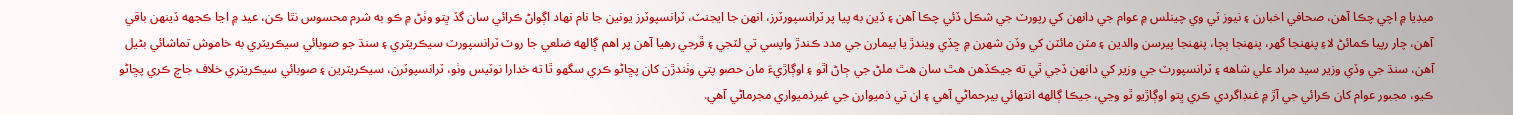ميڊيا ۾ اچي چڪا آهن، صحافي اخبارن ۽ نيوز ٽي وي چينلس ۾ عوام جي دانهن کي رپورٽ جي شڪل ڏئي چڪا آهن ۽ ڏين به پيا پر ٽرانسپورٽرز، انهن جا ايجنٽ، ٽرانسپوٽرز يونين جا نام نهاد اڳواڻ ڪرائي سان گڏ ڀتو وٺڻ ۾ ڪو به شرم محسوس نٿا ڪن، عيد ۾ اڃا ڪجهه ڏينهن باقي آهن، چار رپيا ڪمائڻ لاءِ پنهنجا گهر، پنهنجا ٻچا، پنهنجا پيرسن والدين ۽ مٽن مائٽن کي وڏن شهرن ۾ ڇڏي ويندڙ يا بيمارن جي مدد ڪندڙ واپسي تي لٽجي ۽ ڦرجي رهيا آهن پر اهم ڳالهه ضلعي جا روٽ ٽرانسپورٽ سيڪريٽري ۽ سنڌ جو صوبائي سيڪريٽري به خاموش تماشائي بڻيل آهن، سنڌ جي وڏي وزير سيد مراد علي شاهه ۽ ٽرانسپورٽ جي وزير کي دانهن ڏجي ٿي ته جيڪڏهن هٿ سان هٿ ملڻ جي ڄاڻ اٿو ۽ اوڳاڙيءَ مان حصو پتي وٺندڙن کان پڇاڻو ڪري سگهو ٿا ته خدارا نوٽيس وٺو، ٽرانسپوٽرن، سيڪريٽرين ۽ صوبائي سيڪريٽري خلاف جاچ ڪري پڇاڻو ڪيو، مجبور عوام کان ڪرائي جي آڙ ۾ غنڊاگردي ڪري ڀتو اوڳاڙيو ٿو وڃي، جيڪا ڳالهه انتهائي بيرحماڻي آهي ۽ ان تي ذميوارن جي غيرذميواري مجرماڻي آهي.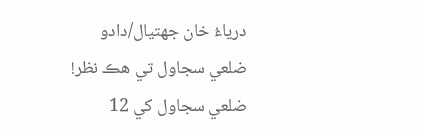درياءُ خان جهتيال/دادو
ضلعي سجاول تي هڪ نظر!
ضلعي سجاول کي 12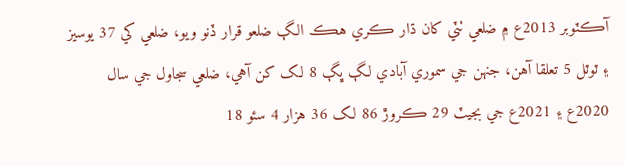آڪٽوبر 2013ع ۾ ضلعي ٺٽي کان ڌار ڪري هڪ الڳ ضلعو قرار ڏنو ويو، ضلعي کي 37 يوسيز ۽ ٽوٽل 5 تعلقا آهن، جنهن جي سموري آبادي لڳ ڀڳ 8 لک کن آهي، ضلعي سجاول جي سال 2020ع ۽ 2021ع جي بجيٽ 29 ڪروڙ 86 لک 36 هزار 4 سئو 18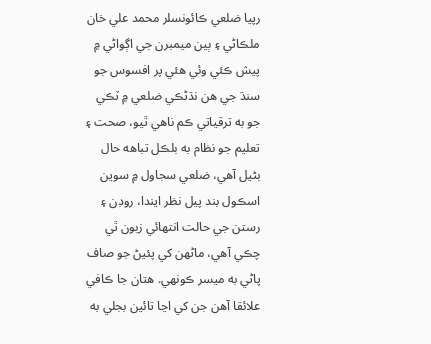رپيا ضلعي ڪائونسلر محمد علي خان ملڪاڻي ۽ ٻين ميمبرن جي اڳواڻي ۾ پيش ڪئي وئي هئي پر افسوس جو سنڌ جي هن نڌڻڪي ضلعي ۾ ٽڪي جو به ترقياتي ڪم ناهي ٿيو، صحت ۽ تعليم جو نظام به بلڪل تباهه حال بڻيل آهي، ضلعي سجاول ۾ سوين  اسڪول بند پيل نظر ايندا، روڊن ۽ رستن جي حالت انتهائي زبون ٿي چڪي آهي، ماڻهن کي پئيڻ جو صاف پاڻي به ميسر ڪونهي. هتان جا ڪافي علائقا آهن جن کي اڃا تائين بجلي به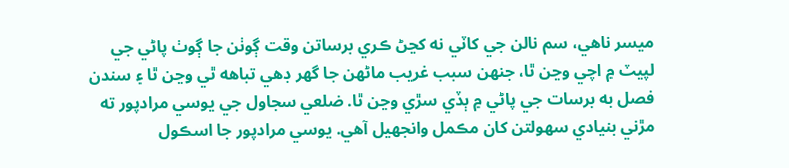ميسر ناهي، سم نالن جي کاٽي نه کڃڻ ڪري برساتن وقت ڳوٺن جا ڳوٺ پاڻي جي لپيٽ ۾ اچي وڃن ٿا، جنهن سبب غريب ماڻهن جا گهر ڊهي تباهه ٿي وڃن ٿا ۽ سندن فصل به برسات جي پاڻي ۾ ٻڏي سڙي وڃن ٿا. ضلعي سجاول جي يوسي مرادپور ته مڙني بنيادي سهولتن کان مڪمل وانجهيل آهي. يوسي مرادپور جا اسڪول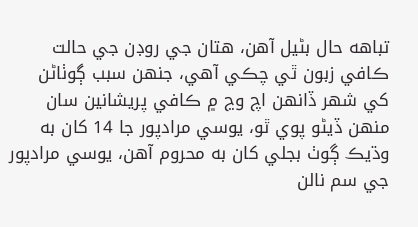تباهه حال بڻيل آهن، هتان جي روڊن جي حالت ڪافي زبون ٿي چڪي آهي، جنهن سبب ڳوٺاڻن کي شهر ڏانهن اچ وڃ ۾ ڪافي پريشانين سان منهن ڏيڻو پوي ٿو، يوسي مرادپور جا 14 کان به وڌيڪ ڳوٺ بجلي کان به محروم آهن، يوسي مرادپور جي سم نالن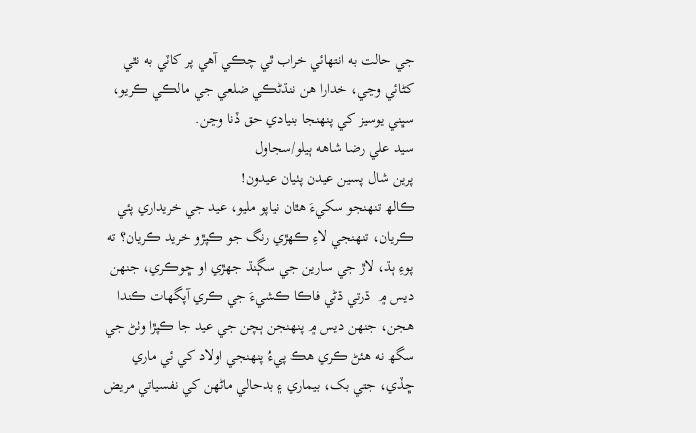جي حالت به انتهائي خراب ٿي چڪي آهي پر کاٽي به نٿي کڻائي وڃي، خدارا هن ننڌڻڪي ضلعي جي مالڪي ڪريو، سڀني يوسيز کي پنهنجا بنيادي حق ڏنا وڃن.
سيد علي رضا شاهه ٻيلو/سجاول
پرين شال پسين عيدن پٺيان عيدون!
ڪالھ تنهنجو سکيءَ هٿان نياپو مليو، عيد جي خريداري پئي ڪريان، تنهنجي لاءِ ڪهڙي رنگ جو ڪپڙو خريد ڪريان؟ ته پوءِ ٻڌ، لاڙ جي سارين جي سڳنڌ جهڙي او ڇوڪري، جنهن ديس ۾  ڌرتي ڌڻي فاڪا ڪشيءَ جي ڪري آپگھات ڪندا هجن، جنهن ديس ۾ پنهنجن ٻچن جي عيد جا ڪپڙا وٺڻ جي سگھ نه هئڻ ڪري هڪ پيءُ پنهنجي اولاد کي ئي ماري ڇڏي، جتي بک، بيماري ۽ بدحالي ماڻھن کي نفسياتي مريض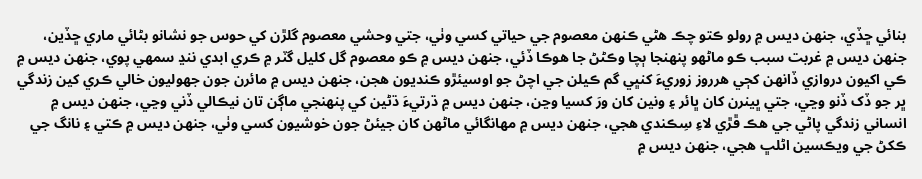بنائي ڇڏي، جنهن ديس ۾ رولو ڪتو چڪ هڻي ڪنهن معصوم جي حياتي کسي وٺي، جتي وحشي معصوم گلڙن کي حوس جو نشانو بڻائي ماري ڇڏين، جنهن ديس ۾ غربت سبب ڪو ماڻھو پنهنجا ٻچا وڪڻڻ جا هوڪا ڏئي، جنهن ديس ۾ ڪو معصوم گل کليل گٽر ۾ ڪري ابدي ننڍ سمهي پوي، جنهن ديس ۾ ڪي اکيون دروازي ڏانهن کڄي هرروز زوريءَ کنڀي گم ڪيلن جي اچڻ جو اوسيئڙو ڪنديون هجن، جنهن ديس ۾ مائرن جون جهوليون خالي ڪري کين زندگي ڀر جو ڏک ڏنو وڃي، جتي ڀينرن کان ڀائر ۽ ونين کان ورَ کسيا وڃن، جنهن ديس ۾ ڌرتيءَ ڌڻين کي پنهنجي ماڳن تان نيڪالي ڏني وڃي، جنهن ديس ۾ انساني زندگي پاڻي جي هڪ ڦڙي لاءِ سِڪندي هجي، جنهن ديس ۾ مهانگائي ماڻھن کان جيئڻ جون خوشيون کسي وٺي، جنهن ديس ۾ ڪتي ۽ نانگ جي ڪکڻ جي ويڪسين اڻلڀ هجي، جنهن ديس ۾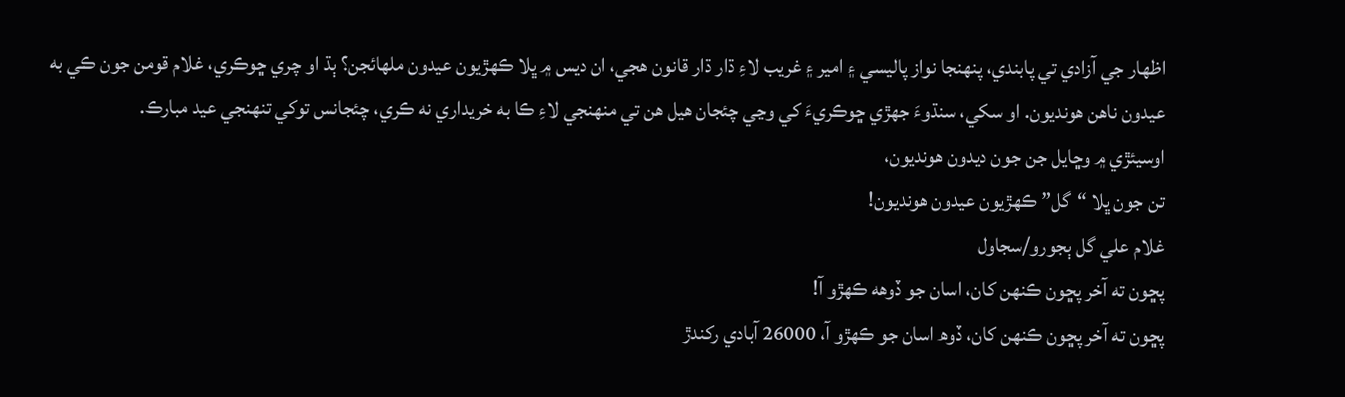اظھار جي آزادي تي پابندي، پنهنجا نواز پاليسي ۽ امير ۽ غريب لاءِ ڌار ڌار قانون هجي، ان ديس ۾ ڀلا ڪهڙيون عيدون ملهائجن؟ ٻڌ او چري ڇوڪري، غلام قومن جون ڪي به عيدون ناهن هونديون. او سکي، سنڌوءَ جهڙي ڇوڪريءَ کي وڃي چئجان هيل هن تي منهنجي لاءِ ڪا به خريداري نه ڪري، چئجانس توکي تنهنجي عيد مبارڪ.
اوسيئڙي ۾ وڇايل جن جون ديدون هونديون،
تن جون ڀلا “گل” ڪهڙيون عيدون هونديون!
غلام علي گل ٻجورو/سجاول
پڇون ته آخر پڇون ڪنهن کان، اسان جو ڏوهه ڪهڙو آ!
پڇون ته آخر پڇون ڪنهن کان، ڏوھ اسان جو ڪهڙو آ، 26000 آبادي رکندڙ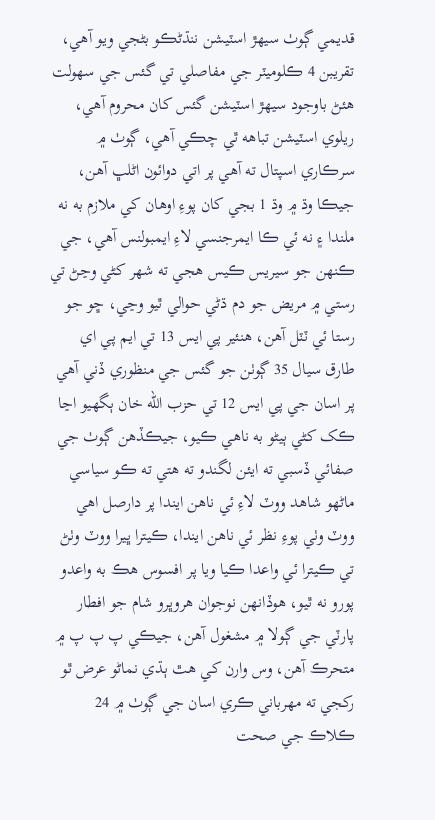قديمي ڳوٺ سيهڙ اسٽيشن ننڌڻڪو بڻجي ويو آهي، تقريبن 4 ڪلوميٽر جي مفاصلي تي گئس جي سهولت هئڻ باوجود سيهڙ اسٽيشن گئس کان محروم آهي، ريلوي اسٽيشن تباهه ٿي چڪي آهي، ڳوٺ ۾ سرڪاري اسپتال ته آهي پر اتي دوائون اڻلڀ آهن، جيڪا وڌ ۾ وڌ 1 بجي کان پوءِ اوهان کي ملازم به نه ملندا ۽ نه ئي ڪا ايمرجنسي لاءِ ايمبولنس آهي، جي ڪنهن جو سيريس ڪيس هجي ته شهر کڻي وڃڻ تي رستي ۾ مريض جو دم ڌڻي حوالي ٿيو وڃي، ڇو جو رستا ئي ٽٽل آهن، هنئير پي ايس 13 تي ايم پي اي طارق سيال 35 ڳوٺن جو گئس جي منظوري ڏني آهي پر اسان جي پي ايس 12 تي حزب الله خان ٻگهيو اڃا ڪک کڻي ٻيڻو به ناهي ڪيو، جيڪڏهن ڳوٺ جي صفائي ڏسبي ته ايئن لگندو ته هتي ته ڪو سياسي ماڻهو شاهد ووٽ لاءِ ئي ناهن ايندا پر دارصل اهي ووٽ وٺي پوءِ نظر ئي ناهن ايندا، ڪيترا ڀيرا ووٽ وٺڻ تي ڪيترا ئي واعدا ڪيا ويا پر افسوس هڪ به واعدو پورو نه ٿيو، هوڏانهن نوجوان هروڀرو شام جو افطار پارٽي جي ڳولا ۾ مشغول آهن، جيڪي پ پ پ ۾ متحرڪ آهن، وس وارن کي هٿ ٻڌي نماڻو عرض ٿو رکجي ته مهرباني ڪري اسان جي ڳوٺ ۾ 24 ڪلاڪ جي صحت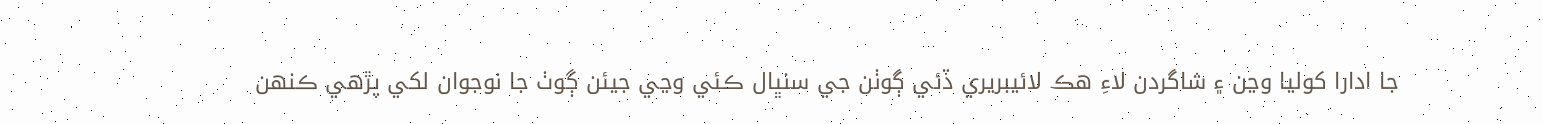جا ادارا کوليا وڃن ۽ شاگردن لاءِ هڪ لائيبريري ڏئي ڳوٺن جي سنڀال ڪئي وڃي جيئن ڳوٺ جا نوجوان لکي پڙهي ڪنهن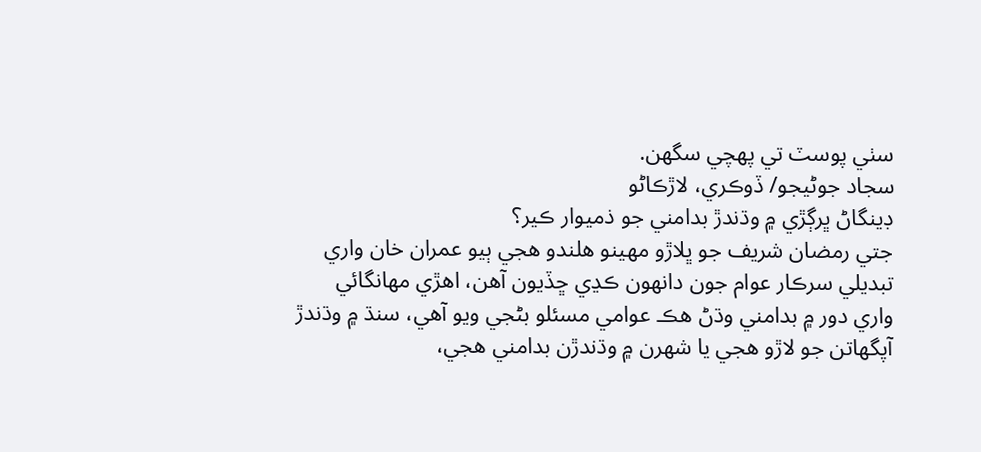سٺي پوسٽ تي پهچي سگھن.
سجاد جوڻيجو/ ڏوڪري، لاڙڪاڻو
ڊينگاڻ ڀرڳڙي ۾ وڌندڙ بدامني جو ذميوار ڪير؟
جتي رمضان شريف جو ڀلاڙو مھينو ھلندو ھجي ٻيو عمران خان واري تبديلي سرڪار عوام جون دانھون ڪڍي ڇڏيون آھن، اھڙي مهانگائي واري دور ۾ بدامني وڌڻ ھڪ عوامي مسئلو بڻجي ويو آھي، سنڌ ۾ وڌندڙ آپگھاتن جو لاڙو ھجي يا شھرن ۾ وڌندڙن بدامني ھجي،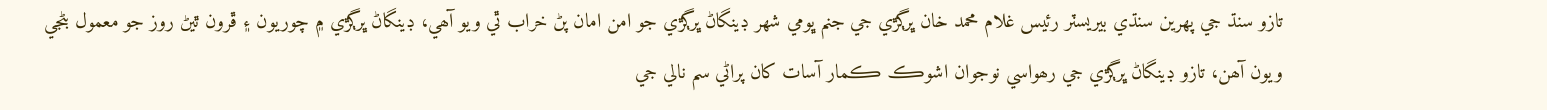تازو سنڌ جي پھرين سنڌي بيريسٽر رئيس غلام محمد خان ڀرڳڙي جي جنم ڀومي شھر ڊينگاڻ ڀرڳڙي جو امن امان پڻ خراب ٿي ويو آھي، ڊينگاڻ ڀرڳڙي ۾ چوريون ۽ ڦرون ٿيڻ روز جو معمول بڻجي ويون آھن، تازو ڊينگاڻ ڀرڳڙي جي رھواسي نوجوان اشوڪ ڪمار آسات کان پراڻي سم نالي جي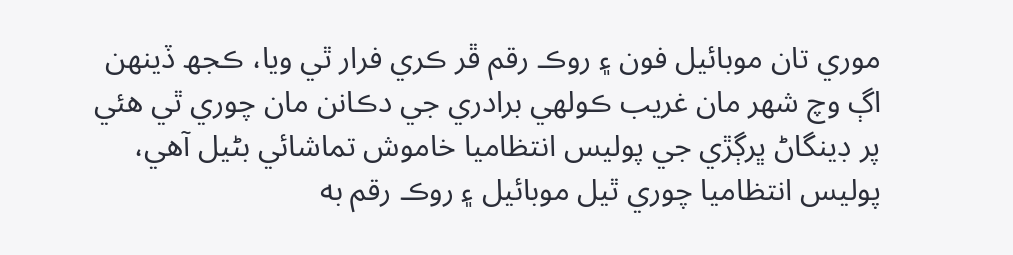موري تان موبائيل فون ۽ روڪ رقم ڦر ڪري فرار ٿي ويا، ڪجھ ڏينھن اڳ وچ شھر مان غريب ڪولھي برادري جي دڪانن مان چوري ٿي ھئي پر ڊينگاڻ ڀرڳڙي جي پوليس انتظاميا خاموش تماشائي بڻيل آھي، پوليس انتظاميا چوري ٿيل موبائيل ۽ روڪ رقم به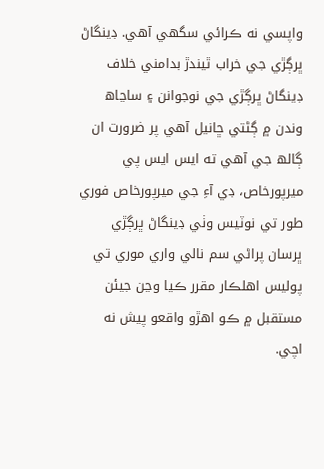واپسي نه ڪرائي سگھي آهي. ڊينگاڻ ڀرڳڙي جي خراب ٿيندڙ بدامني خلاف ڊينگاڻ ڀرڳڙي جي نوجوانن ۽ ساڃاھ وندن ۾ ڳڻتي ڇانيل آھي پر ضرورت ان ڳالھ جي آھي ته ايس ايس پي ميرپورخاص، ڊي آءِ جي ميرپورخاص فوري طور تي نوٽيس وٺي ڊينگاڻ ڀرڳڙي ڀرسان پراڻي سم نالي واري موري تي پوليس اھلڪار مقرر ڪيا وڃن جيئن مستقبل ۾ ڪو اھڙو واقعو پيش نه اچي.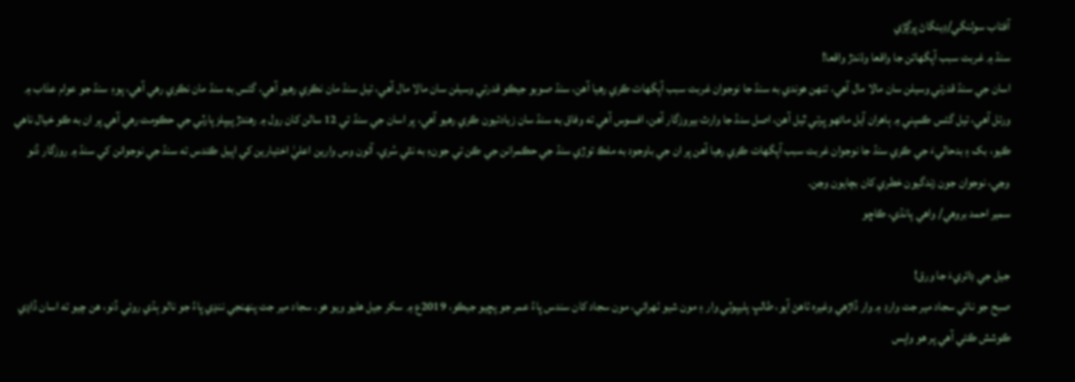آفتاب سولنگي/ڊينگاڻ ڀرڳڙي
سنڌ ۾ غربت سبب آپگھاتن جا واقعا وڌندڙ واقعا!
اسان جي سنڌ قدرتي وسيلن سان مالا مال آهي، تنهن هوندي به سنڌ جا نوجوان غربت سبب آپگھات ڪري رهيا آهن، سنڌ صوبو جيڪو قدرتي وسيلن سان مالا مال آهي، تيل سنڌ مان نڪري رهيو آهي، گئس به سنڌ مان نڪري رهي آهي، پوءِ سنڌ جو عوام عذاب ۾ ورتل آهي، تيل گئس ڪمپني ۾ ٻاهران آيل ماڻهو ڀرتي ٿيل آهن، اصل سنڌ جا وارث بيروزگار آھن، افسوس آهي ته وفاق به سنڌ سان زيادتيون ڪري رهيو آهي، پر اسان جي سنڌ تي 12 سالن کان رول ۾ رهندڙ پيپلز پارٽي جي حڪومت رهي آهي پر ان به ڪو خيال ناهي ڪيو، بک ۽ بدحاليءَ جي ڪري سنڌ جا نوجوان غربت سبب آپگھات ڪري رهيا آهن پر ان جي باوجود به ملڪ توڙي سنڌ جي حڪمرانن جي ڪن تي جونءِ به نٿي سُري. آئون وس وارين اعليٰ اختيارين کي اپيل ڪندس ته سنڌ جي نوجوانن کي سنڌ ۾ روزگار ڏنو وڃي، نوجوان جون زندگيون خطري کان بچايون وڃن.
سمير احمد بروهي/ واهي پانڌي، ڪاڇو

جيل جي ڊائريءَ جا ورق!
صبح جو نائي سجاد مير جت وارڊ ۾ وار ڏاڙهي وغيره ٺاهڻ آيو، طالڀ پليپوٽي وار ۽ مون شيو ٺهرائي، مون سجاد کان سندس ڀاءُ عمر جو پڇيو جيڪو، 2019ع ۾ سکر جيل هليو ويو هو. سجاد مير جت پنهنجي ننڍي ڀاءُ جو نالو ٻڌي روئي ڏنو، هن چيو ته اسان ڏاڍي ڪوشش ڪئي آهي پر هو واپس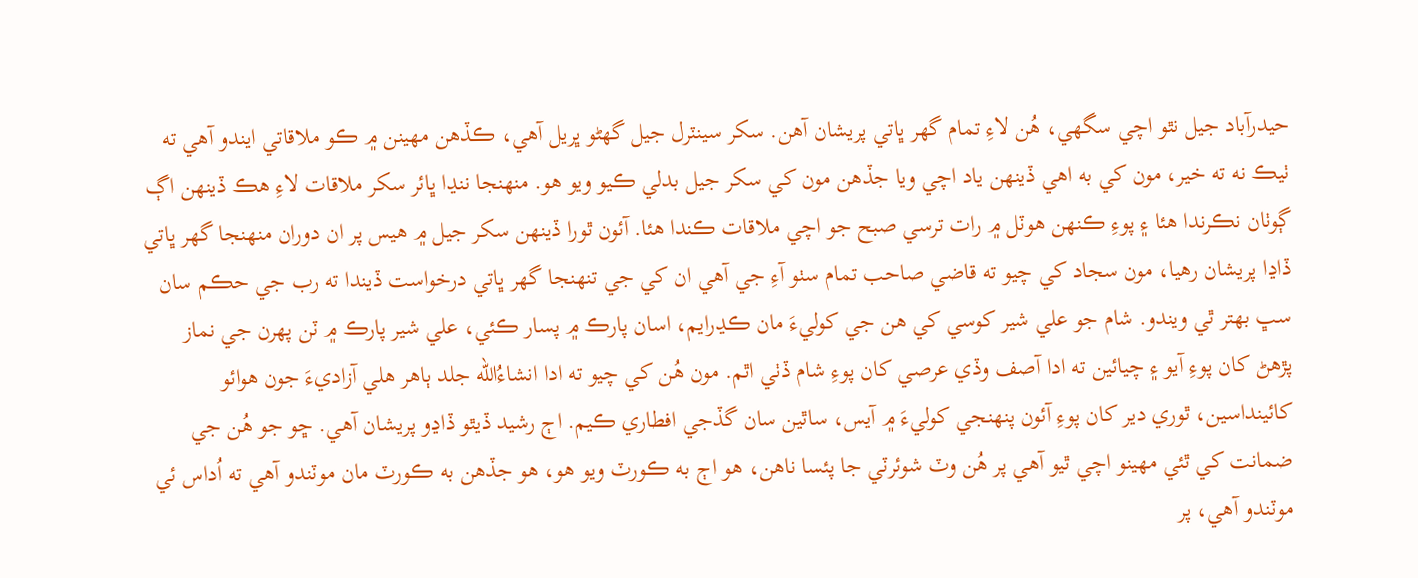حيدرآباد جيل نٿو اچي سگھي، هُن لاءِ تمام گھر ڀاتي پريشان آهن. سکر سينٽرل جيل گھڻو ڀريل آهي، ڪڏهن مهينن ۾ ڪو ملاقاتي ايندو آهي ته ٺيڪ نه ته خير، مون کي به اهي ڏينهن ياد اچي ويا جڏهن مون کي سکر جيل بدلي ڪيو ويو هو. منهنجا ننڍا ڀائر سکر ملاقات لاءِ هڪ ڏينهن اڳ ڳوٺان نڪرندا هئا ۽ پوءِ ڪنهن هوٽل ۾ رات ترسي صبح جو اچي ملاقات ڪندا هئا. آئون ٿورا ڏينهن سکر جيل ۾ هيس پر ان دوران منهنجا گھر ڀاتي ڏاڍا پريشان رهيا، مون سجاد کي چيو ته قاضي صاحب تمام سٺو آءِ جي آهي ان کي جي تنهنجا گھر ڀاتي درخواست ڏيندا ته رب جي حڪم سان سڀ بهتر ٿي ويندو. شام جو علي شير کوسي کي هن جي کوليءَ مان ڪڍرايم، اسان پارڪ ۾ پسار ڪئي، علي شير پارڪ ۾ ٽن پهرن جي نماز پڙهڻ کان پوءِ آيو ۽ چيائين ته ادا آصف وڏي عرصي کان پوءِ شام ڏٺي اٿم. مون هُن کي چيو ته ادا انشاءُالله جلد ٻاهر هلي آزاديءَ جون هوائو کائينداسين، ٿوري دير کان پوءِ آئون پنهنجي کوليءَ ۾ آيس، ساٿين سان گڏجي افطاري ڪيم. اڄ رشيد ڏيٿو ڏاڍو پريشان آهي. ڇو جو هُن جي ضمانت کي ٿئي مهينو اچي ٿيو آهي پر هُن وٽ شوئرٽي جا پئسا ناهن، هو اڄ به ڪورٽ ويو هو، هو جڏهن به ڪورٽ مان موٽندو آهي ته اُداس ئي موٽندو آهي، پر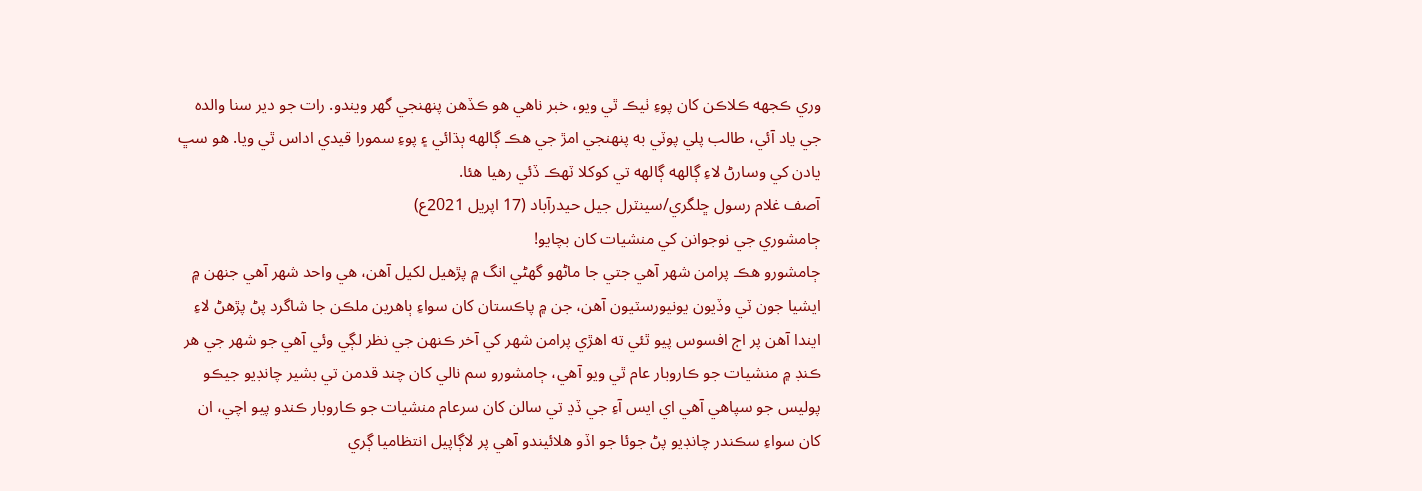وري ڪجھه ڪلاڪن کان پوءِ ٺيڪ ٿي ويو، خبر ناهي هو ڪڏهن پنهنجي گھر ويندو. رات جو دير سنا والده جي ياد آئي، طالب پلي پوٽي به پنهنجي امڙ جي هڪ ڳالهه ٻڌائي ۽ پوءِ سمورا قيدي اداس ٿي ويا. هو سڀ يادن کي وسارڻ لاءِ ڳالهه ڳالهه تي کوکلا ٽهڪ ڏئي رهيا هئا.
آصف غلام رسول ڇلگري/سينٽرل جيل حيدرآباد (17 اپريل 2021ع)
ڄامشوري جي نوجوانن کي منشيات کان بچايو!
ڄامشورو هڪ پرامن شهر آهي جتي جا ماڻهو گھڻي انگ ۾ پڙهيل لکيل آهن، هي واحد شهر آهي جنهن ۾ ايشيا جون ٽي وڏيون يونيورسٽيون آهن، جن ۾ پاڪستان کان سواءِ ٻاهرين ملڪن جا شاگرد پڻ پڙهڻ لاءِ ايندا آهن پر اڄ افسوس پيو ٿئي ته اهڙي پرامن شهر کي آخر ڪنهن جي نظر لڳي وئي آهي جو شهر جي هر ڪنڊ ۾ منشيات جو ڪاروبار عام ٿي ويو آهي، ڄامشورو سم نالي کان چند قدمن تي بشير چانڊيو جيڪو پوليس جو سپاهي آهي اي ايس آءِ جي ڏڍ تي سالن کان سرعام منشيات جو ڪاروبار ڪندو پيو اچي، ان کان سواءِ سڪندر چانڊيو پڻ جوئا جو اڏو هلائيندو آهي پر لاڳاپيل انتظاميا ڳري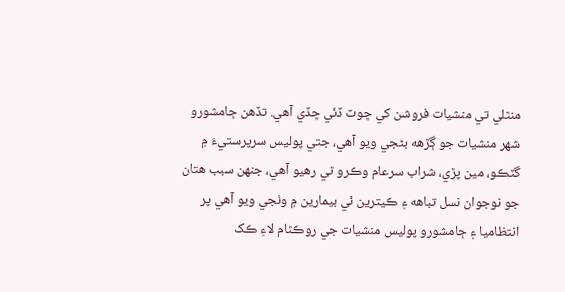منٿلي تي منشيات فروشن کي ڇوٽ ڏئي ڇڏي آهي. تڏهن ڄامشورو شهر منشيات جو ڳڙهه بڻجي ويو آهي، جتي پوليس سرپرستيءَ ۾ گٽڪو، مين پڙي، شراب سرعام وڪرو ٿي رهيو آهي، جنهن سبب هتان جو نوجوان نسل تباهه ۽ ڪيترين ئي بيمارين ۾ وٺجي ويو آهي پر انتظاميا ۽ ڄامشورو پوليس منشيات جي روڪٿام لاءِ ڪک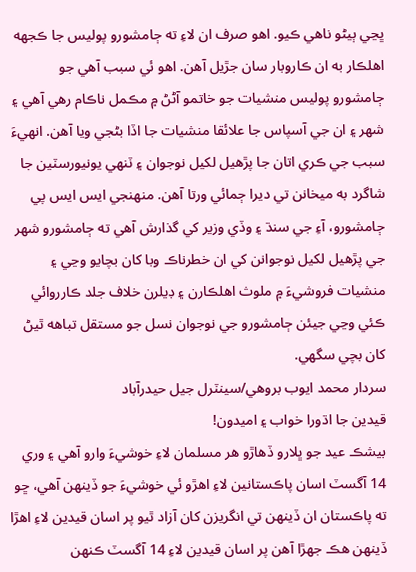ڀڃي ٻيڻو ناهي ڪيو. اهو صرف ان لاءِ ته ڄامشورو پوليس جا ڪجھه اهلڪار به ان ڪاروبار سان جڙيل آهن. اهو ئي سبب آهي جو ڄامشورو پوليس منشيات جو خاتمو آڻڻ ۾ مڪمل ناڪام رهي آهي ۽ شهر ۽ ان جي آسپاس جا علائقا منشيات جا اڏا بڻجي ويا آهن. انهيءَ سبب جي ڪري اتان جا پڙهيل لکيل نوجوان ۽ ٽنهي يونيورسٽين جا شاگرد به ميخانن تي ديرا ڄمائي ورتا آهن. منهنجي ايس ايس پي ڄامشورو، آءِ جي سنڌ ۽ وڏي وزير کي گذارش آهي ته ڄامشورو شهر جي پڙهيل لکيل نوجوانن کي ان خطرناڪ وبا کان بچايو وڃي ۽ منشيات فروشيءَ ۾ ملوث اهلڪارن ۽ ڊيلرن خلاف جلد ڪارروائي ڪئي وڃي جيئن ڄامشورو جي نوجوان نسل جو مستقل تباهه ٿيڻ کان بچي سگھي.
سردار محمد ايوب بروهي/سينٽرل جيل حيدرآباد
قيدين جا اڌورا خواب ۽ اميدون!
بيشڪ عيد جو ڀلارو ڏهاڙو هر مسلمان لاءِ خوشيءَ وارو آهي ۽ وري 14 آگسٽ اسان پاڪستانين لاءِ اهڙو ئي خوشيءَ جو ڏينهن آهي، ڇو ته پاڪستان ان ڏينهن تي انگريزن کان آزاد ٿيو پر اسان قيدين لاءِ اهڙا ڏينهن هڪ جھڙا آهن پر اسان قيدين لاءِ 14 آگسٽ ڪنهن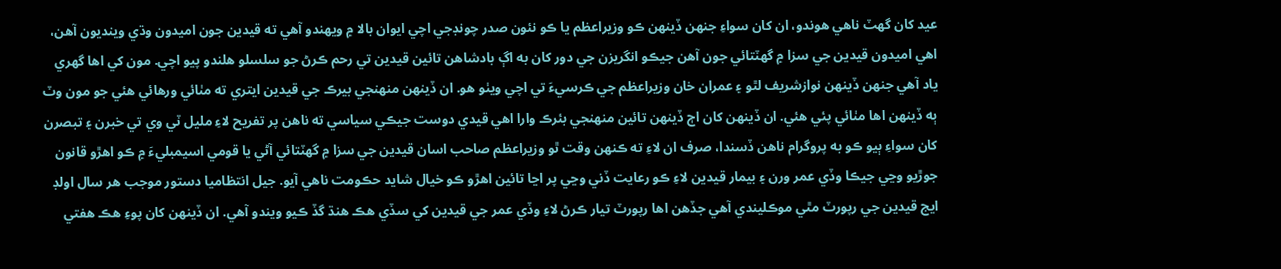عيد کان گھٽ ناهي هوندو، ان کان سواءِ جنهن ڏينهن ڪو وزيراعظم يا ڪو نئون صدر چونڊجي اچي ايوان بالا ۾ ويهندو آهي ته قيدين جون اميدون وڌي وينديون آهن، اهي اميدون قيدين جي سزا ۾ گھٽتائي جون آهن جيڪو انگريزن جي دور کان به اڳ بادشاهن تائين قيدين تي رحم ڪرڻ جو سلسلو هلندو پيو اچي. مون کي اها گھري ياد آهي جنهن ڏينهن نوازشريف لٿو ۽ عمران خان وزيراعظم جي ڪرسيءَ تي اچي ويٺو هو. ان ڏينهن منهنجي بيرڪ جي قيدين ايتري ته مٺائي ورهائي هئي جو مون وٽ ٻه ڏينهن اها مٺائي پئي هئي. ان ڏينهن کان اڄ ڏينهن تائين منهنجي بئرڪ وارا اهي قيدي دوست جيڪي سياسي ته ناهن پر تفريح لاءِ مليل ٽي وي تي خبرن ۽ تبصرن کان سواءِ ٻيو ڪو به پروگرام ناهن ڏسندا، صرف ان لاءِ ته ڪنهن وقت ٿو وزيراعظم صاحب اسان قيدين جي سزا ۾ گھٽتائي آڻي يا قومي اسيمبليءَ ۾ ڪو اهڙو قانون جوڙيو وڃي جيڪا وڏي عمر ورن ۽ بيمار قيدين لاءِ ڪو رعايت ڏني وڃي پر اڃا تائين اهڙو ڪو خيال شايد حڪومت ناهي آيو. جيل انتظاميا دستور موجب هر سال اولڊ ايج قيدين جي رپورٽ مٿي موڪليندي آهي جڏهن اها رپورٽ تيار ڪرڻ لاءِ وڏي عمر جي قيدين کي سڏي هڪ هنڌ گڏ ڪيو ويندو آهي. ان ڏينهن کان پوءِ هڪ هفتي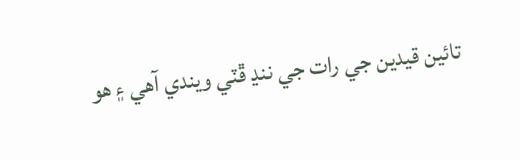تائين قيدين جي رات جي ننڍ ڦٽي ويندي آهي ۽ هو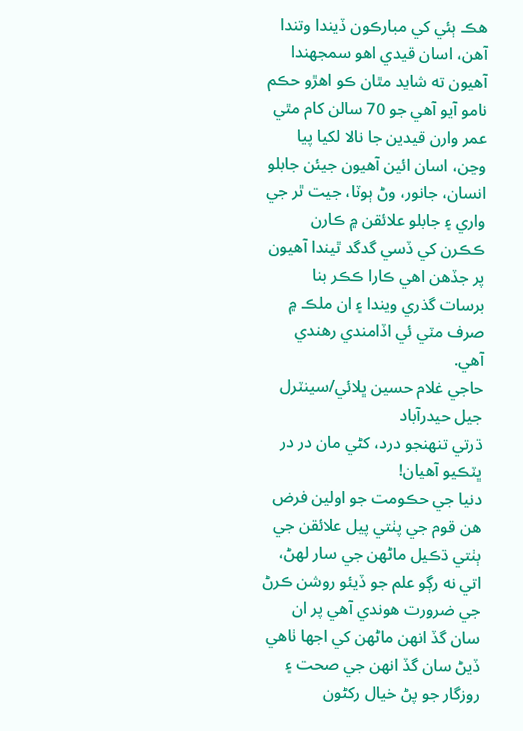هڪ ٻئي کي مبارڪون ڏيندا وتندا آهن، اسان قيدي اهو سمجھندا آهيون ته شايد مٿان ڪو اهڙو حڪم نامو آيو آهي جو 70 سالن کام مٿي عمر وارن قيدين جا نالا لکيا پيا وڃن، اسان ائين آهيون جيئن جابلو انسان، جانور، وڻ ٻوٽا، جيت ٿر جي واري ۽ جابلو علائقن ۾ ڪارن ڪڪرن کي ڏسي گدگد ٿيندا آهيون پر جڏهن اهي ڪارا ڪڪر بنا برسات گذري ويندا ۽ ان ملڪ ۾ صرف مٽي ئي اڏامندي رهندي آهي.
حاجي غلام حسين ڀلائي/سينٽرل جيل حيدرآباد
ڌرتي تنھنجو درد، کڻي مان در در ڀٽڪيو آهيان!
دنيا جي حڪومت جو اولين فرض ھن قوم جي پٺتي پيل علائقن جي ٻٺتي ڌڪيل ماڻھن جي سار لھڻ، اتي نه رڳو علم جو ڏيئو روشن ڪرڻ جي ضرورت ھوندي آھي پر ان سان گڏ انھن ماڻھن کي اجھا ٺاھي ڏيڻ سان گڏ انھن جي صحت ۽ روزگار جو پڻ خيال رکڻون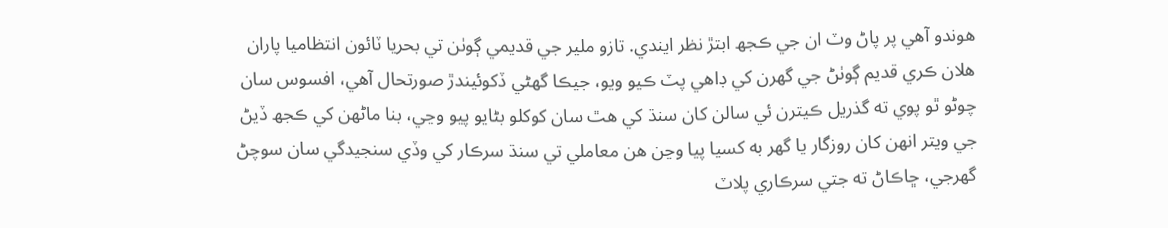ھوندو آھي پر پاڻ وٽ ان جي ڪجھ ابتڙ نظر ايندي. تازو ملير جي قديمي ڳوٺن تي بحريا ٽائون انتظاميا پاران هلان ڪري قديم ڳوٺڻ جي گھرن کي ڊاهي پٽ ڪيو ويو، جيڪا گھڻي ڏکوئيندڙ صورتحال آھي، افسوس سان چوڻو ٿو پوي ته گذريل ڪيترن ئي سالن کان سنڌ کي هٿ سان کوکلو بڻايو پيو وڃي، بنا ماڻھن کي ڪجھ ڏيڻ جي ويتر انھن کان روزگار يا گھر به کسيا پيا وڃن ھن معاملي تي سنڌ سرڪار کي وڏي سنجيدگي سان سوچڻ گھرجي، ڇاڪاڻ ته جتي سرڪاري پلاٽ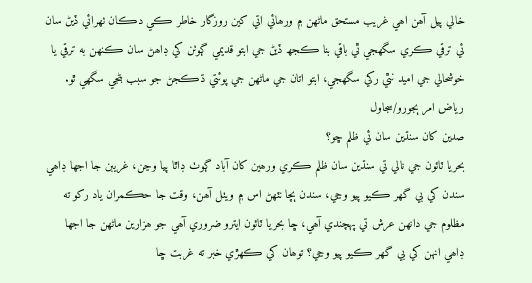خالي پيل آھن اھي غريب مستحق ماڻھن ۾ ورھائي اتي کين روزگار خاطر ڪي دڪان ٺھرائي ڏيڻ سان ئي ترقي ڪري سگھجي ٿي باقي بنا ڪجھ ڏيڻ جي ابتو قديمي ڳوٺن کي ڊاھڻ سان ڪنھن به ترقي يا خوشحالي جي اميد نٿي رکي سگھجي، ابتو اتان جي ماڻھن جي پوئتي ڌڪجڻ جو سبب بڻجي سگھي ٿو.
رياض امر ٻجورو/سجاول
صدين کان سنڌين سان ئي ظلم ڇو؟
بحريا ٽائون جي نالي تي سنڌين سان ظلم ڪري ورھين کان آباد ڳوٺ ڊاٿا پيا وڃن، غريبن جا اجھا ڊاھي سندن کي بي گھر ڪيو پيو وڃي، سندن ٻچا نٽھڻ اس ۾ ويٺل آھن، وقت جا حڪمران ياد رکو ته مظلوم جي دانھن عرش تي پهچندي آھي، ڇا بحريا ٽائون ايترو ضروري آھي جو ھزارين ماڻھن جا اجھا ڊاھي انهن کي بي گھر ڪيو پيو وڃي؟ توھان کي ڪھڙي خبر ته غربت ڇا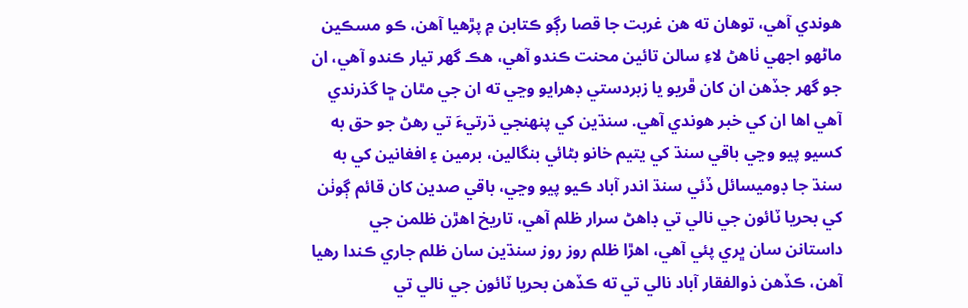ھوندي آهي، توھان ته ھن غربت جا قصا رڳو ڪتابن ۾ پڙھيا آھن، ڪو مسڪين ماڻهو اجھي ٺاھڻ لاءِ سالن تائين محنت ڪندو آھي، ھڪ گھر تيار ڪندو آھي، ان جو گھر جڏھن ان کان ڦريو يا زبردستي ڊهرايو وڃي ته ان جي مٿان ڇا گذرندي آهي اها ان کي خبر هوندي آهي. سنڌين کي پنهنجي ڌرتيءَ تي رھڻ جو حق به کسيو پيو وڃي باقي سنڌ کي يتيم خانو بڻائي بنگالين، برمين ۽ افغانين کي به سنڌ جا ڊوميسائل ڏئي سنڌ اندر آباد ڪيو پيو وڃي، باقي صدين کان قائم ڳوٺن کي بحريا ٽائون جي نالي تي ڊاھڻ سرار ظلم آھي، تاريخ اھڙن ظلمن جي داستانن سان ڀري پئي آھي، اھڙا ظلم روز روز سنڌين سان ظلم جاري ڪندا رهيا آهن، ڪڏھن ذوالفقار آباد نالي تي ته ڪڏھن بحريا ٽائون جي نالي تي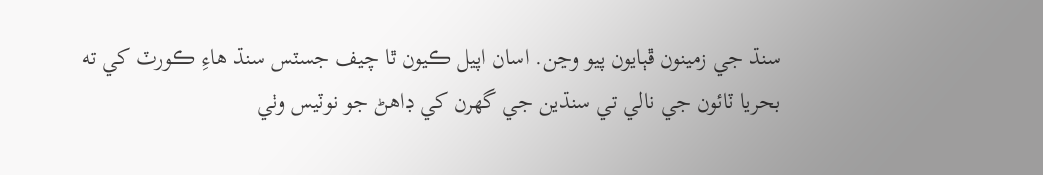سنڌ جي زمينون ڦٻايون پيو وڃن. اسان اپيل ڪيون ٿا چيف جسٽس سنڌ هاءِ ڪورٽ کي ته بحريا ٽائون جي نالي تي سنڌين جي گھرن کي ڊاھڻ جو نوٽيس وٺي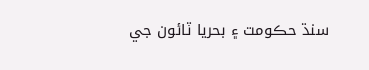سنڌ حڪومت ۽ بحريا ٽائون جي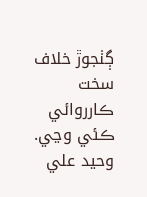ڳٺجوڙ خلاف سخت ڪارروائي ڪئي وڃي.
وحيد علي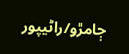ڄامڙو/راڻيپور